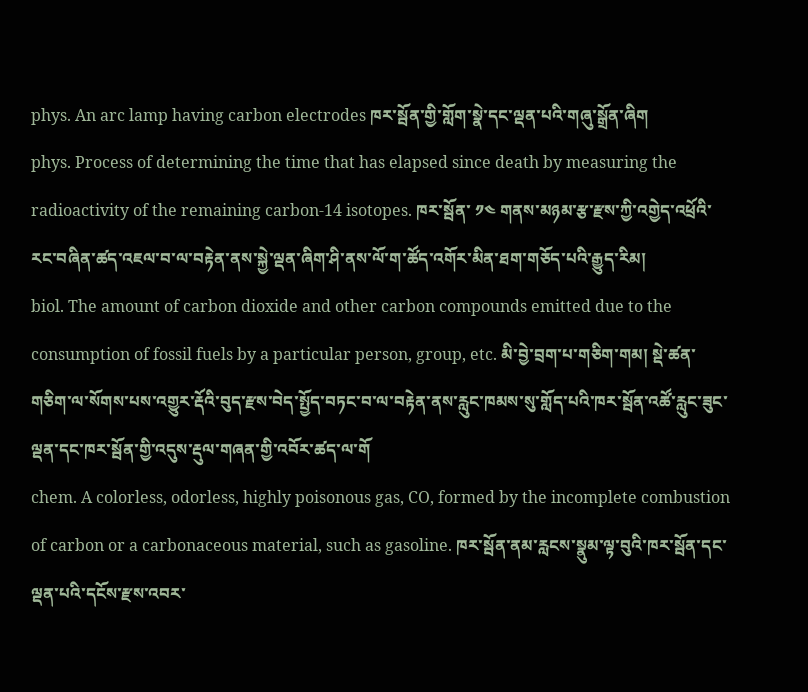phys. An arc lamp having carbon electrodes ཁར་སྦོན་གྱི་གློག་སྣེ་དང་ལྡན་པའི་གཞུ་སྒྲོན་ཞིག
phys. Process of determining the time that has elapsed since death by measuring the radioactivity of the remaining carbon-14 isotopes. ཁར་སྦོན་ ༡༤ གནས་མཉམ་རྩ་རྫས་ཀྱི་འགྱེད་འཕྲོའི་རང་བཞིན་ཚད་འཇལ་བ་ལ་བརྟེན་ནས་སྐྱེ་ལྡན་ཞིག་ཤི་ནས་ལོ་ག་ཚོད་འགོར་མིན་ཐག་གཅོད་པའི་རྒྱུད་རིམ།
biol. The amount of carbon dioxide and other carbon compounds emitted due to the consumption of fossil fuels by a particular person, group, etc. མི་བྱེ་བྲག་པ་གཅིག་གམ། སྡེ་ཚན་གཅིག་ལ་སོགས་པས་འགྱུར་རྡོའི་བུད་རྫས་བེད་སྤྱོད་བཏང་བ་ལ་བརྟེན་ནས་རླུང་ཁམས་སུ་གློད་པའི་ཁར་སྦོན་འཚོ་རླུང་ཟུང་ལྡན་དང་ཁར་སྦོན་གྱི་འདུས་རྡུལ་གཞན་གྱི་འབོར་ཚད་ལ་གོ
chem. A colorless, odorless, highly poisonous gas, CO, formed by the incomplete combustion of carbon or a carbonaceous material, such as gasoline. ཁར་སྦོན་ནམ་རླངས་སྣུམ་ལྟ་བུའི་ཁར་སྦོན་དང་ལྡན་པའི་དངོས་རྫས་འབར་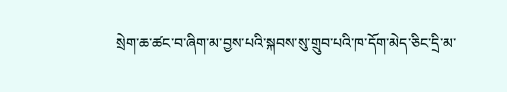སྲེག་ཆ་ཚང་བ་ཞིག་མ་བྱས་པའི་སྐབས་སུ་གྲུབ་པའི་ཁ་དོག་མེད་ཅིང་དྲི་མ་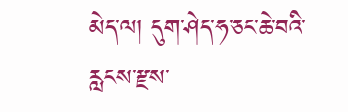མེད་ལ། དུག་ཤེད་ཧ་ཅང་ཆེ་བའི་རླངས་རྫས་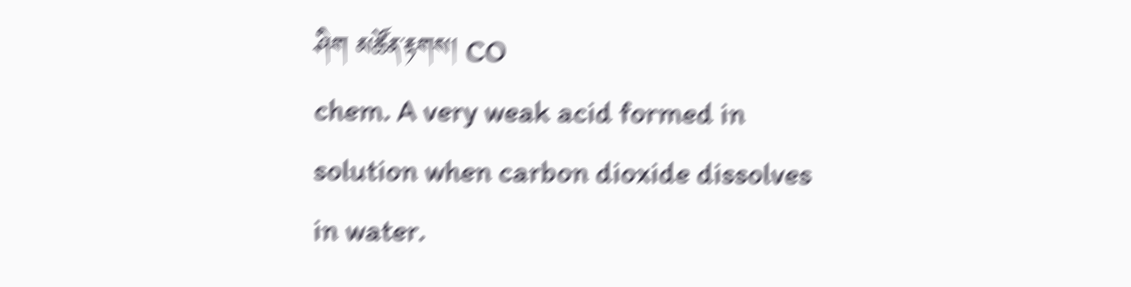ཤིག མཚོན་རྟགས། CO
chem. A very weak acid formed in solution when carbon dioxide dissolves in water.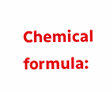Chemical formula: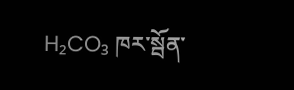H₂CO₃ ཁར་སྦོན་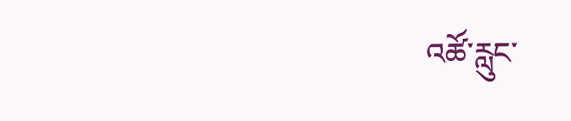འཚོ་རླུང་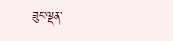ཟུང་ལྡན་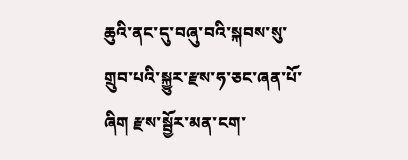ཆུའི་ནང་དུ་བཞུ་བའི་སྐབས་སུ་གྲུབ་པའི་སྐྱུར་རྫས་ཧ་ཅང་ཞན་པོ་ཞིག རྫས་སྦྱོར་མན་ངག་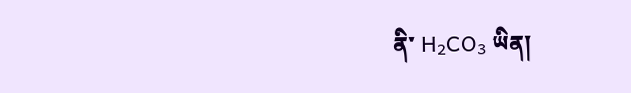ནི་ H₂CO₃ ཡིན།